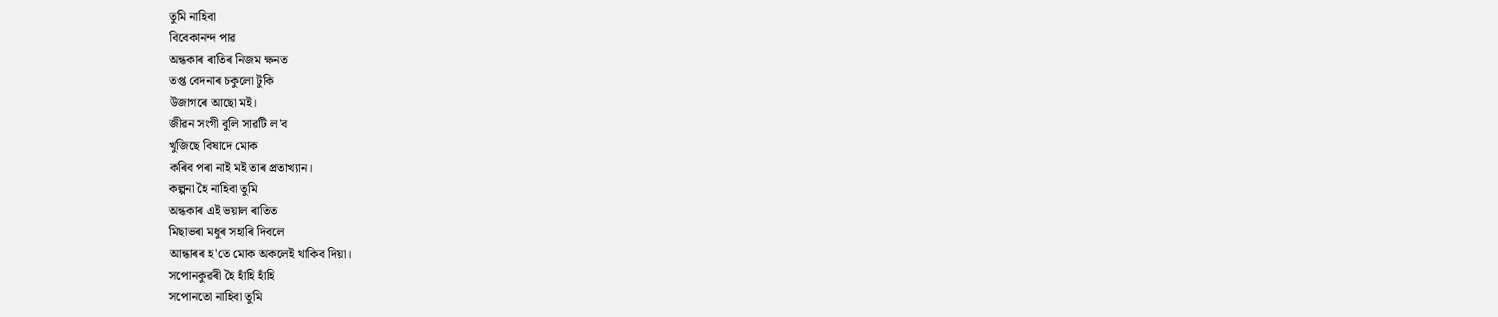তুমি নাহিবা
বিবেকানন্দ পাৱ
অন্ধকাৰ ৰাতিৰ নিজম ক্ষনত
তপ্ত বেদনাৰ চকুলো টুকি
উজাগৰে আছো মই।
জীৱন সংগী বুলি সাৱটি ল'ব
খুজিছে বিষাদে মোক
কৰিব পৰা নাই মই তাৰ প্ৰতাখ্যান।
কল্পনা হৈ নাহিবা তুমি
অন্ধকাৰ এই ভয়াল ৰাতিত
মিছাভৰা মধুৰ সহাৰি দিবলে
আন্ধাৰৰ হ'তে মোক অকলেই থাকিব দিয়া।
সপোনকুৱৰী হৈ হাঁহি হাঁহি
সপোনতো নাহিবা তুমি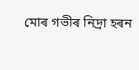মোৰ গভীৰ নিদ্ৰা হৰন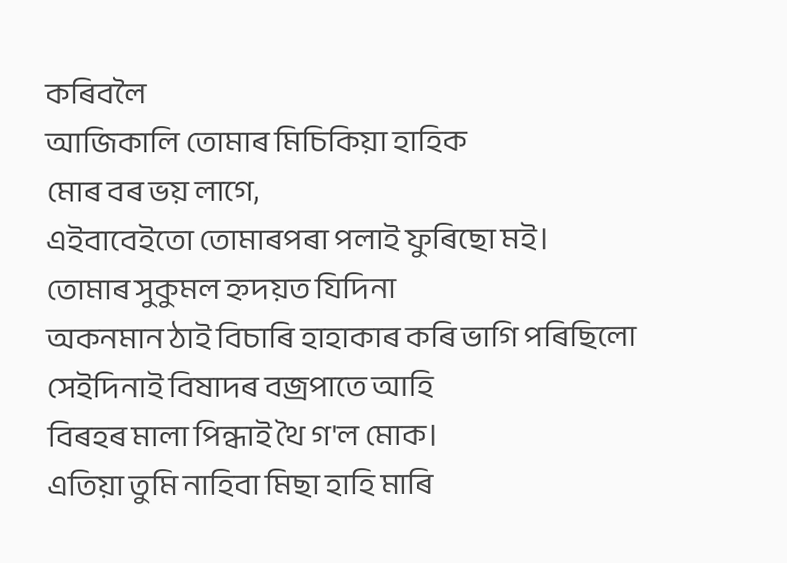কৰিবলৈ
আজিকালি তোমাৰ মিচিকিয়া হাহিক
মোৰ বৰ ভয় লাগে,
এইবাবেইতো তোমাৰপৰা পলাই ফুৰিছো মই।
তোমাৰ সুকুমল হ্নদয়ত যিদিনা
অকনমান ঠাই বিচাৰি হাহাকাৰ কৰি ভাগি পৰিছিলো
সেইদিনাই বিষাদৰ বজ্ৰপাতে আহি
বিৰহৰ মালা পিন্ধাই থৈ গ'ল মোক।
এতিয়া তুমি নাহিবা মিছা হাহি মাৰি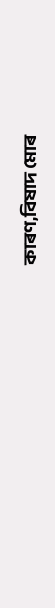কাৰণ,বিষাদ মোৰ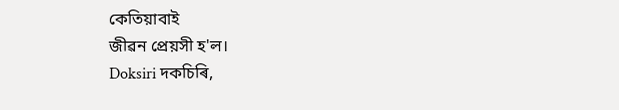কেতিয়াবাই
জীৱন প্ৰেয়সী হ'ল।
Doksiri দকচিৰি,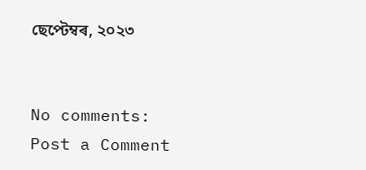ছেপ্টেম্বৰ, ২০২৩


No comments:
Post a Comment